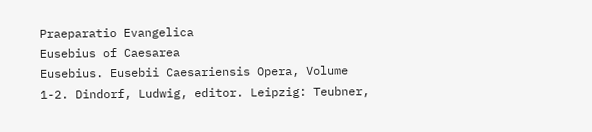Praeparatio Evangelica
Eusebius of Caesarea
Eusebius. Eusebii Caesariensis Opera, Volume 1-2. Dindorf, Ludwig, editor. Leipzig: Teubner,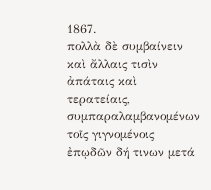1867.
πολλὰ δὲ συμβαίνειν καὶ ἄλλαις τισὶν ἀπάταις καὶ τερατείαις, συμπαραλαμβανομένων τοῖς γιγνομένοις ἐπῳδῶν δή τινων μετά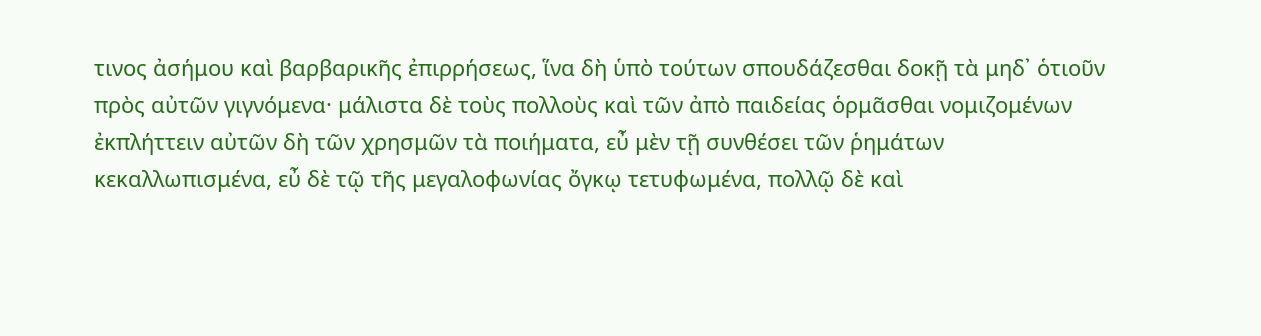τινος ἀσήμου καὶ βαρβαρικῆς ἐπιρρήσεως, ἵνα δὴ ὑπὸ τούτων σπουδάζεσθαι δοκῇ τὰ μηδ᾿ ὁτιοῦν πρὸς αὐτῶν γιγνόμενα· μάλιστα δὲ τοὺς πολλοὺς καὶ τῶν ἀπὸ παιδείας ὁρμᾶσθαι νομιζομένων ἐκπλήττειν αὐτῶν δὴ τῶν χρησμῶν τὰ ποιήματα, εὖ μὲν τῇ συνθέσει τῶν ῥημάτων κεκαλλωπισμένα, εὖ δὲ τῷ τῆς μεγαλοφωνίας ὄγκῳ τετυφωμένα, πολλῷ δὲ καὶ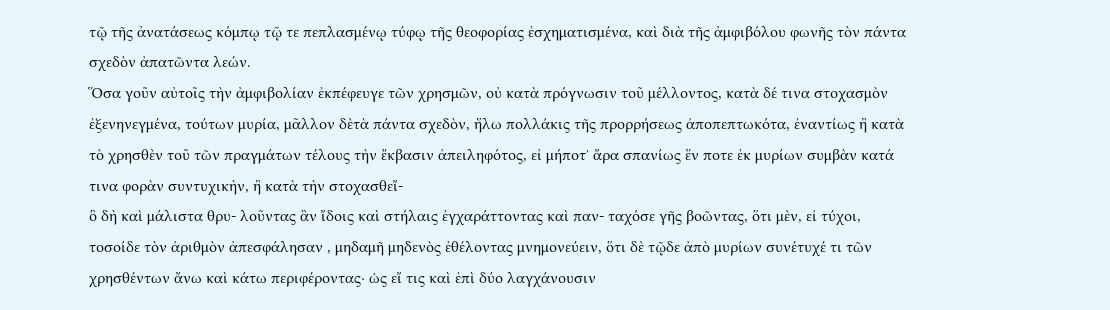τῷ τῆς ἀνατάσεως κόμπῳ τῷ τε πεπλασμένῳ τύφῳ τῆς θεοφορίας ἐσχηματισμένα, καὶ διὰ τῆς ἀμφιβόλου φωνῆς τὸν πάντα σχεδὸν ἀπατῶντα λεών.
Ὅσα γοῦν αὐτοῖς τὴν ἀμφιβολίαν ἐκπέφευγε τῶν χρησμῶν, οὐ κατὰ πρόγνωσιν τοῦ μέλλοντος, κατὰ δέ τινα στοχασμὸν ἐξενηνεγμένα, τούτων μυρία, μᾶλλον δὲτὰ πάντα σχεδὸν, ἥλω πολλάκις τῆς προρρήσεως ἀποπεπτωκότα, ἐναντίως ἢ κατὰ τὸ χρησθὲν τοῦ τῶν πραγμάτων τέλους τὴν ἔκβασιν ἀπειληφότος, εἰ μήποτ᾿ ἄρα σπανίως ἕν ποτε ἐκ μυρίων συμβὰν κατά τινα φορὰν συντυχικὴν, ἢ κατὰ τὴν στοχασθεἴ-
ὃ δὴ καὶ μάλιστα θρυ- λοῦντας ἂν ἴδοις καὶ στήλαις ἐγχαράττοντας καὶ παν- ταχόσε γῆς βοῶντας, ὅτι μὲν, εἰ τύχοι, τοσοίδε τὸν ἀριθμὸν ἀπεσφάλησαν , μηδαμῆ μηδενὸς ἐθέλοντας μνημονεύειν, ὅτι δὲ τῷδε ἀπὸ μυρίων συνέτυχέ τι τῶν χρησθέντων ἄνω καὶ κάτω περιφέροντας· ὡς εἴ τις καὶ ἐπὶ δύο λαγχάνουσιν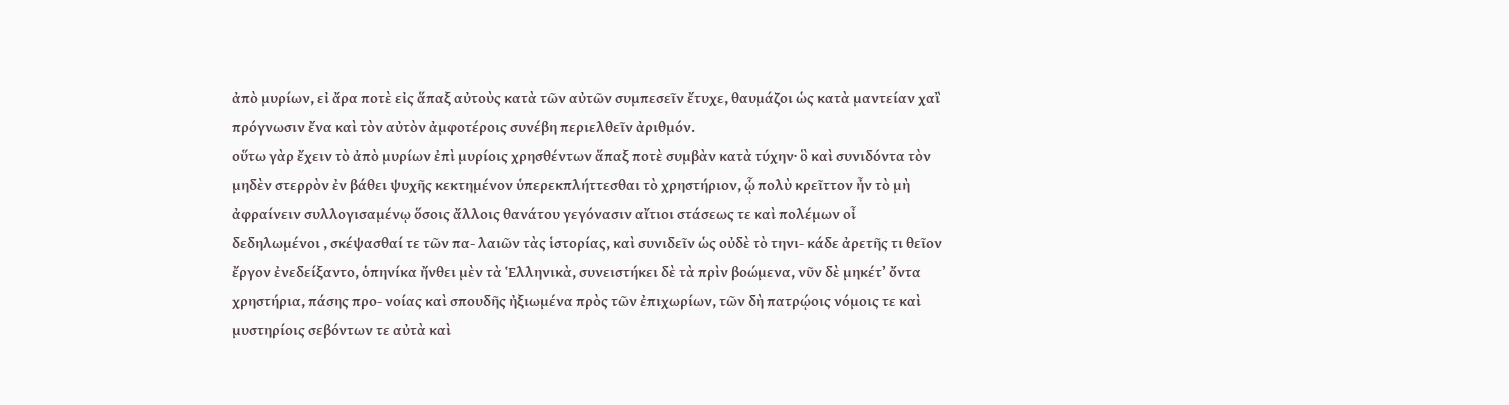ἀπὸ μυρίων, εἰ ἄρα ποτὲ εἰς ἅπαξ αὐτοὺς κατὰ τῶν αὐτῶν συμπεσεῖν ἔτυχε, θαυμάζοι ὡς κατὰ μαντείαν χαἲ πρόγνωσιν ἔνα καὶ τὸν αὐτὸν ἀμφοτέροις συνέβη περιελθεῖν ἀριθμόν.
οὕτω γὰρ ἔχειν τὸ ἀπὸ μυρίων ἐπὶ μυρίοις χρησθέντων ἅπαξ ποτὲ συμβὰν κατὰ τύχην· ὃ καὶ συνιδόντα τὸν μηδὲν στερρὸν ἐν βάθει ψυχῆς κεκτημένον ὑπερεκπλήττεσθαι τὸ χρηστήριον, ᾧ πολὺ κρεῖττον ἦν τὸ μὴ ἀφραίνειν συλλογισαμένῳ ὅσοις ἄλλοις θανάτου γεγόνασιν αἴτιοι στάσεως τε καὶ πολέμων οἶ δεδηλωμένοι , σκέψασθαί τε τῶν πα- λαιῶν τὰς ἱστορίας, καὶ συνιδεῖν ὡς οὐδὲ τὸ τηνι- κάδε ἀρετῆς τι θεῖον ἔργον ἐνεδείξαντο, ὁπηνίκα ἤνθει μὲν τὰ Ἑλληνικὰ, συνειστήκει δὲ τὰ πρὶν βοώμενα, νῦν δὲ μηκέτ’ ὄντα χρηστήρια, πάσης προ- νοίας καὶ σπουδῆς ἠξιωμένα πρὸς τῶν ἐπιχωρίων, τῶν δὴ πατρῴοις νόμοις τε καὶ μυστηρίοις σεβόντων τε αὐτὰ καὶ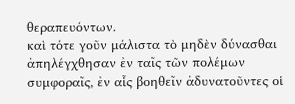θεραπευόντων.
καὶ τότε γοῦν μάλιστα τὸ μηδὲν δύνασθαι ἀπηλέγχθησαν ἐν ταῖς τῶν πολέμων συμφοραῖς, ἐν αἷς βοηθεῖν ἀδυνατοῦντες οἱ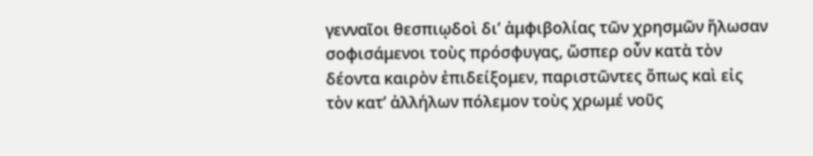γενναῖοι θεσπιῳδοὶ δι’ ἀμφιβολίας τῶν χρησμῶν ἥλωσαν σοφισάμενοι τοὺς πρόσφυγας, ὥσπερ οὖν κατὰ τὸν δέοντα καιρὸν ἐπιδείξομεν, παριστῶντες ὅπως καὶ εἰς τὸν κατ’ ἀλλήλων πόλεμον τοὺς χρωμέ νοῦς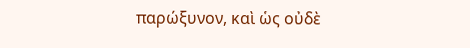παρώξυνον, καὶ ὡς οὐδὲ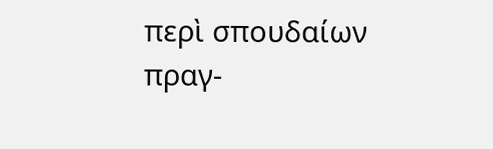περὶ σπουδαίων πραγ-